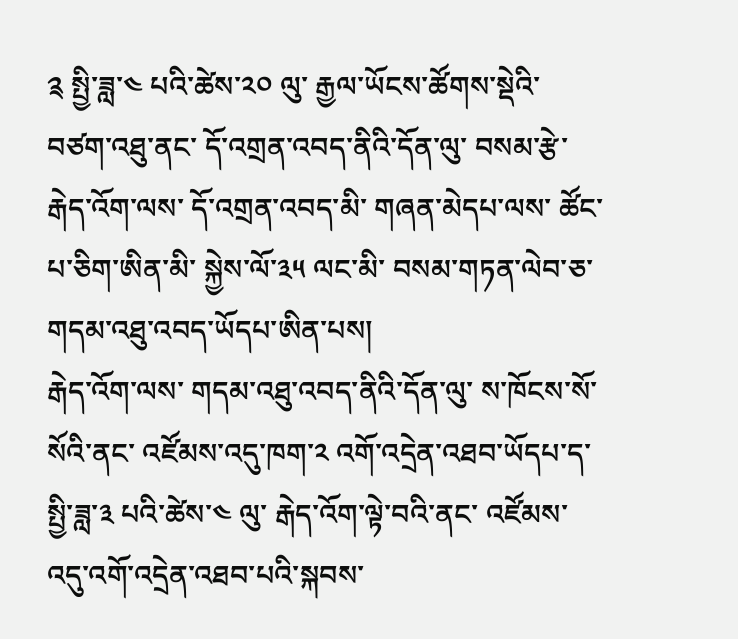༉ སྤྱི་ཟླ་༤ པའི་ཚེས་༢༠ ལུ་ རྒྱལ་ཡོངས་ཚོགས་སྡེའི་ བཙག་འཐུ་ནང་ དོ་འགྲན་འབད་ནིའི་དོན་ལུ་ བསམ་རྩེ་རྒེད་འོག་ལས་ དོ་འགྲན་འབད་མི་ གཞན་མེདཔ་ལས་ ཚོང་པ་ཅིག་ཨིན་མི་ སྐྱེས་ལོ་༣༥ ལང་མི་ བསམ་གཏན་ལེབ་ཅ་ གདམ་འཐུ་འབད་ཡོདཔ་ཨིན་པས།
རྒེད་འོག་ལས་ གདམ་འཐུ་འབད་ནིའི་དོན་ལུ་ ས་ཁོངས་སོ་སོའི་ནང་ འཛོམས་འདུ་ཁག་༢ འགོ་འདྲེན་འཐབ་ཡོདཔ་ད་ སྤྱི་ཟླ་༣ པའི་ཚེས་༤ ལུ་ རྒེད་འོག་ལྟེ་བའི་ནང་ འཛོམས་འདུ་འགོ་འདྲེན་འཐབ་པའི་སྐབས་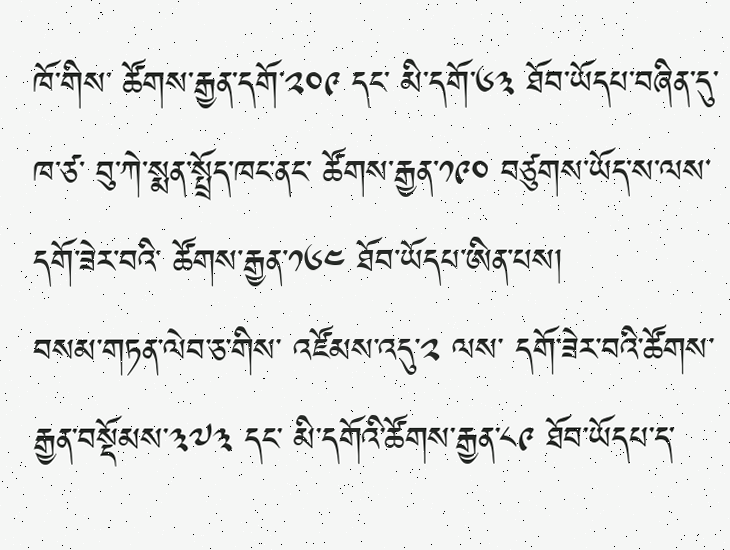ཁོ་གིས་ ཚོགས་རྒྱན་དགོ་༢༠༩ དང་ མི་དགོ་༦༣ ཐོབ་ཡོདཔ་བཞིན་དུ་ ཁ་ཙ་ བུ་ཀེ་སྨན་སྤྲོད་ཁང་ནང་ ཚོགས་རྒྱན་༡༩༠ བཙུགས་ཡོད་ས་ལས་ དགོ་ཟེར་བའི་ ཚོགས་རྒྱན་༡༦༤ ཐོབ་ཡོདཔ་ཨིན་པས།
བསམ་གཏན་ལེབ་ཅ་གིས་ འཛོམས་འདུ་༢ ལས་ དགོ་ཟེར་བའི་ཚོགས་རྒྱན་བསྡོམས་༣༧༣ དང་ མི་དགོའི་ཚོགས་རྒྱན་༨༩ ཐོབ་ཡོདཔ་ད་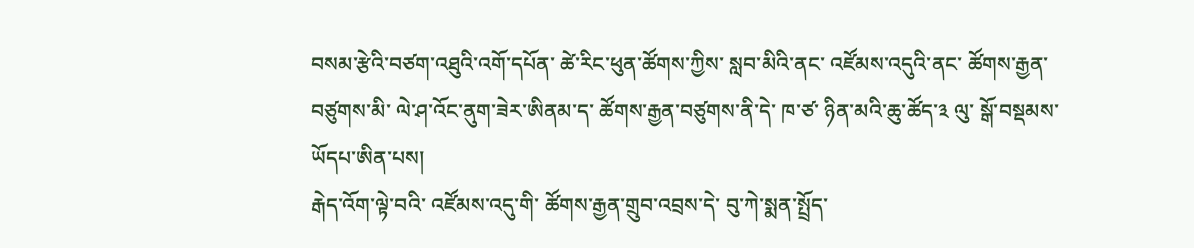བསམ་རྩེའི་བཙག་འཐུའི་འགོ་དཔོན་ ཚེ་རིང་ཕུན་ཚོགས་ཀྱིས་ སླབ་མིའི་ནང་ འཛོམས་འདུའི་ནང་ ཚོགས་རྒྱན་བཙུགས་མི་ ལེ་ཤ་འོང་ནུག་ཟེར་ཨིནམ་ད་ ཚོགས་རྒྱན་བཙུགས་ནི་དེ་ ཁ་ཙ་ ཉིན་མའི་ཆུ་ཚོད་༣ ལུ་ སྒོ་བསྡམས་ཡོདཔ་ཨིན་པས།
རྒེད་འོག་ལྟེ་བའི་ འཛོམས་འདུ་གི་ ཚོགས་རྒྱན་གྲུབ་འབྲས་དེ་ བུ་ཀེ་སྨན་སྤྲོད་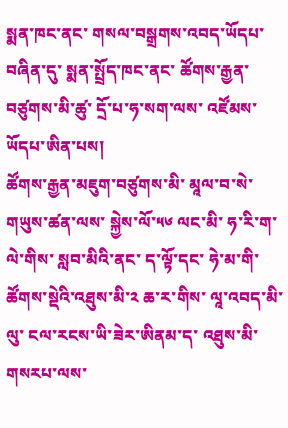སྨན་ཁང་ནང་ གསལ་བསྒྲགས་འབད་ཡོདཔ་བཞིན་དུ་ སྨན་སྤྲོད་ཁང་ནང་ ཚོགས་རྒྱན་བཙུགས་མི་ཚུ་ དྲོ་པ་ཧ་སག་ལས་ འཛོམས་ཡོདཔ་ཨིན་པས།
ཚོགས་རྒྱན་མཇུག་བཙུགས་མི་ མཱལ་བ་སེ་གཡུས་ཚན་ལས་ སྐྱེས་ལོ་༥༦ ལང་མི་ ཧ་རི་ག་ལེ་གིས་ སླབ་མིའི་ནང་ ད་ལྟོ་དང་ ཧེ་མ་གི་ ཚོགས་སྡེའི་འཐུས་མི་༢ ཆ་ར་གིས་ ལཱ་འབད་མི་ལུ་ ངལ་རངས་ཡི་ཟེར་ཨིནམ་ད་ འཐུས་མི་གསརཔ་ལས་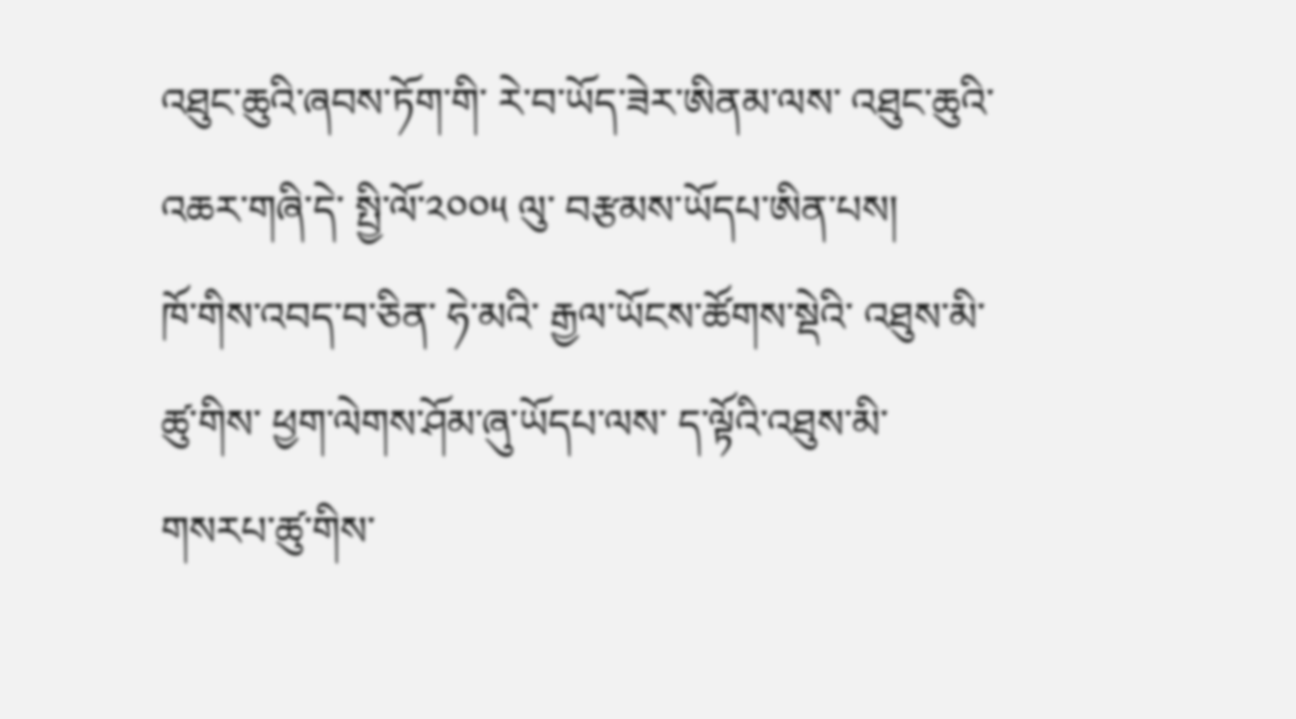འཐུང་ཆུའི་ཞབས་ཏོག་གི་ རེ་བ་ཡོད་ཟེར་ཨིནམ་ལས་ འཐུང་ཆུའི་འཆར་གཞི་དེ་ སྤྱི་ལོ་༢༠༠༥ ལུ་ བརྩམས་ཡོདཔ་ཨིན་པས།
ཁོ་གིས་འབད་བ་ཅིན་ ཧེ་མའི་ རྒྱལ་ཡོངས་ཚོགས་སྡེའི་ འཐུས་མི་ཚུ་གིས་ ཕྱག་ལེགས་ཤོམ་ཞུ་ཡོདཔ་ལས་ ད་ལྟོའི་འཐུས་མི་གསརཔ་ཚུ་གིས་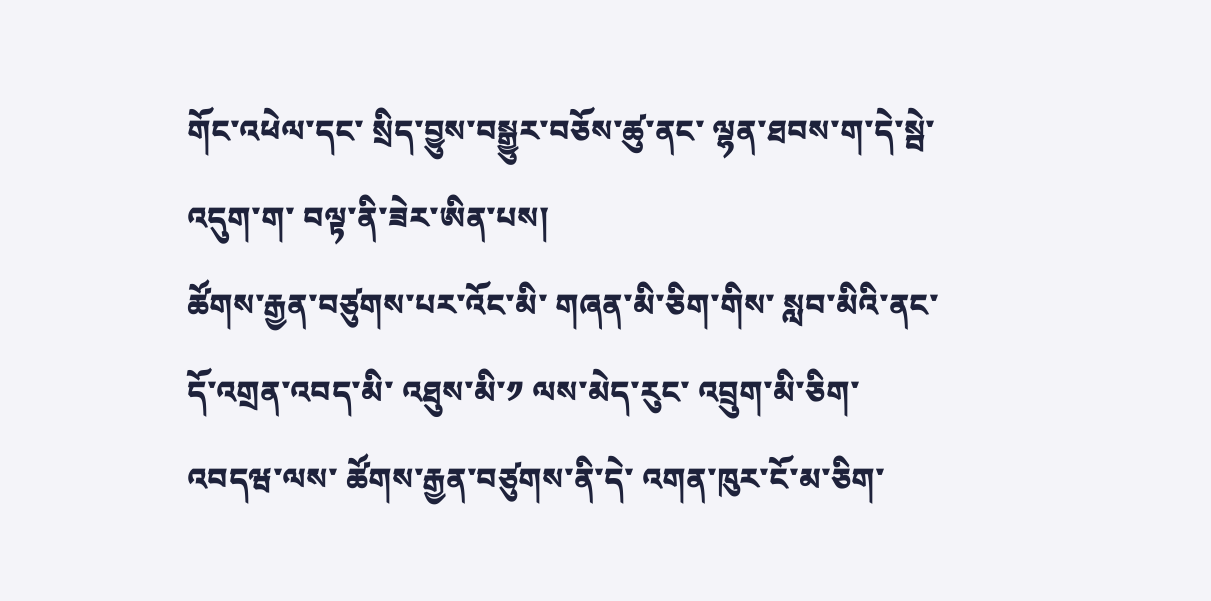གོང་འཕེལ་དང་ སྲིད་བྱུས་བསྒྱུར་བཅོས་ཚུ་ནང་ ལྷན་ཐབས་ག་དེ་སྦེ་འདུག་ག་ བལྟ་ནི་ཟེར་ཨིན་པས།
ཚོགས་རྒྱན་བཙུགས་པར་འོང་མི་ གཞན་མི་ཅིག་གིས་ སླབ་མིའི་ནང་ དོ་འགྲན་འབད་མི་ འཐུས་མི་༡ ལས་མེད་རུང་ འབྲུག་མི་ཅིག་འབདཝ་ལས་ ཚོགས་རྒྱན་བཙུགས་ནི་དེ་ འགན་ཁུར་ངོ་མ་ཅིག་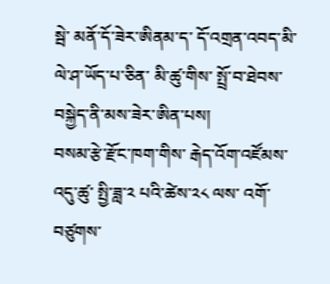སྦེ་ མནོ་དོ་ཟེར་ཨིནམ་ད་ དོ་འགྲན་འབད་མི་ལེ་ཤ་ཡོད་པ་ཅིན་ མི་ཚུ་གིས་ སྤྲོ་བ་ཐེབས་བསྐྱེད་ནི་མས་ཟེར་ཨིན་པས།
བསམ་རྩེ་རྫོང་ཁག་གིས་ རྒེད་འོག་འཛོམས་འདུ་ཚུ་ སྤྱི་ཟླ་༢ པའི་ཚེས་༢༨ ལས་ འགོ་བཙུགས་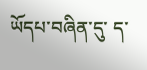ཡོདཔ་བཞིན་དུ་ ད་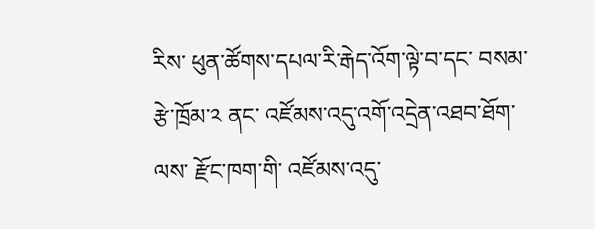རིས་ ཕུན་ཚོགས་དཔལ་རི་རྒེད་འོག་ལྟེ་བ་དང་ བསམ་རྩེ་ཁྲོམ་༢ ནང་ འཛོམས་འདུ་འགོ་འདྲེན་འཐབ་ཐོག་ལས་ རྫོང་ཁག་གི་ འཛོམས་འདུ་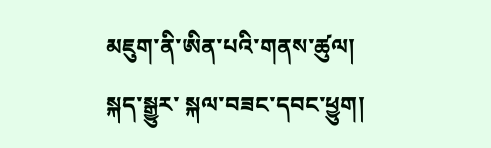མཇུག་ནི་ཨིན་པའི་གནས་ཚུལ།
སྐད་སྒྱུར་ སྐལ་བཟང་དབང་ཕྱུག།